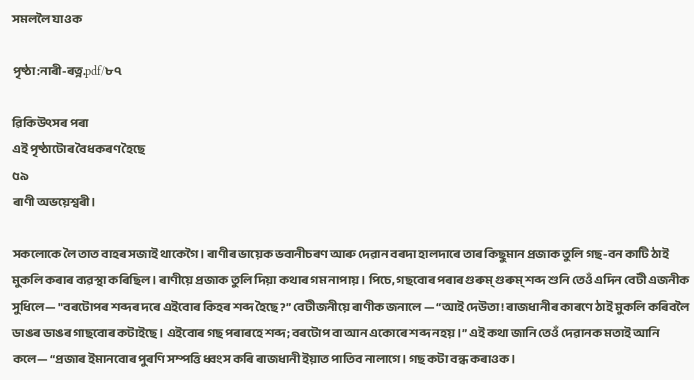সমললৈ যাওক

পৃষ্ঠা:নাৰী-ৰত্ন.pdf/৮৭

ৱিকিউৎসৰ পৰা
এই পৃষ্ঠাটোৰ বৈধকৰণ হৈছে
৫৯
ৰাণী অভয়েশ্বৰী।

সকলোকে লৈ তাত বাহৰ সজাই থাকেগৈ। ৰাণীৰ ভায়েক ভবানীচৰণ আৰু দেৱান বৰদা হালদাৰে তাৰ কিছুমান প্ৰজাক তুলি গছ-বন কাটি ঠাই মুকলি কৰাৰ ব্যৱস্থা কৰিছিল। ৰাণীয়ে প্ৰজাক তুলি দিয়া কথাৰ গম নাপায়। পিচে, গছবোৰ পৰাৰ গুৰুম্ গুৰুম্ শব্দ শুনি তেওঁ এদিন বেটী এজনীক সুধিলে— "বৰটোপৰ শব্দৰ দৰে এইবোৰ কিহৰ শব্দ হৈছে?” বেটীজনীয়ে ৰাণীক জনালে — “আই দেউতা! ৰাজধানীৰ কাৰণে ঠাই মুকলি কৰিবলৈ ডাঙৰ ডাঙৰ গাছবোৰ কটাইছে। এইবোৰ গছ পৰাৰহে শব্দ; বৰটোপ বা আন একোৰে শব্দ নহয়।” এই কথা জানি তেওঁ দেৱানক মতাই আনি কলে— “প্ৰজাৰ ইমানবোৰ পুৰণি সম্পত্তি ধ্বংস কৰি ৰাজধানী ইয়াত পাতিব নালাগে। গছ কটা বন্ধ কৰাওক।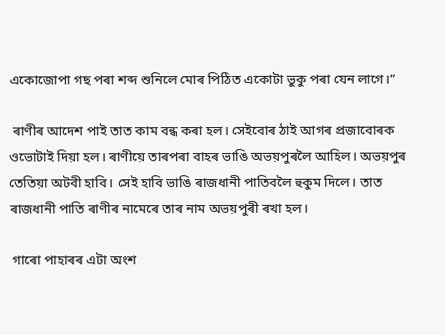একোজোপা গছ পৰা শব্দ শুনিলে মোৰ পিঠিত একোটা ভুকু পৰা যেন লাগে।”

 ৰাণীৰ আদেশ পাই তাত কাম বন্ধ কৰা হল। সেইবোৰ ঠাই আগৰ প্ৰজাবোৰক ওভোটাই দিয়া হল। ৰাণীয়ে তাৰপৰা বাহৰ ভাঙি অভয়পুৰলৈ আহিল। অভয়পুৰ তেতিয়া অটবী হাবি। সেই হাবি ভাঙি ৰাজধানী পাতিবলৈ হুকুম দিলে। তাত ৰাজধানী পাতি ৰাণীৰ নামেৰে তাৰ নাম অভয়পুৰী ৰখা হল।

 গাৰো পাহাৰৰ এটা অংশ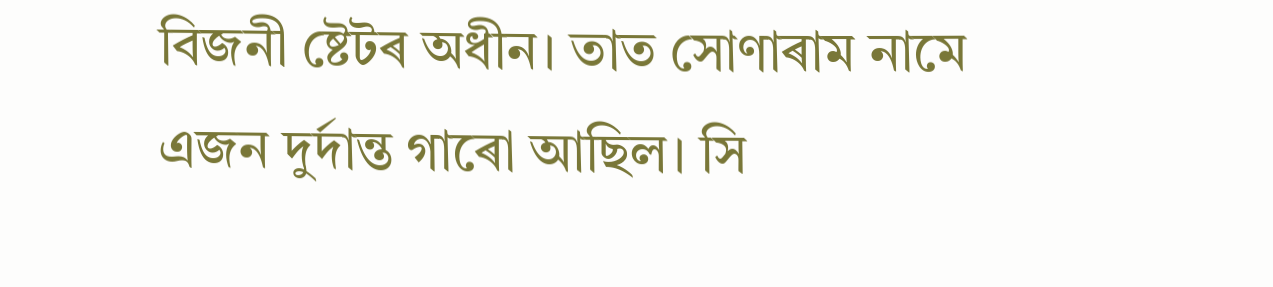বিজনী ষ্টেটৰ অধীন। তাত সোণাৰাম নামে এজন দুৰ্দান্ত গাৰো আছিল। সি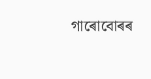গাৰোবোৰৰ